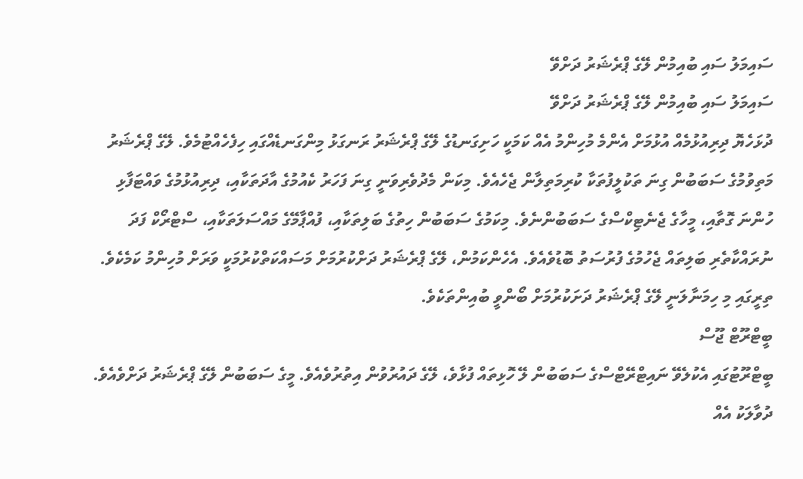ސައިމަލު ސައި ބުއިމުން ލޭގެ ޕްރެޝަރު ދަށްވޭ
ސައިމަލު ސައި ބުއިމުން ލޭގެ ޕްރެޝަރު ދަށްވޭ
ދުޅަހެޔޮ ދިރިއުޅުމެއް އުޅުމަށް އެންމެ މުހިންމު އެއް ކަމަކީ ހަށިގަނޑުގެ ލޭގެ ޕްރެޝަރު ރަނގަޅު މިންގަނޑެއްގައި ހިފެހެއްޓުމެވެ. ލޭގެ ޕްރެޝަރު މަތިވުމުގެ ސަބަބުން ގިނަ ތަކުލީފުތަކާ ކުރިމަތިލާން ޖެހެއެވެ. މިކަން މެދުވެރިވަނީ ގިނަ ފަހަރު ކެއުމުގެ އާދަތަކާއި، ދިރިއުޅުމުގެ ވައްޓަފާޅި ހުންނަ ގޮތާއި، މީހާގެ ޖެނެޓިކްސްގެ ސަބަބުންނެވެ. މިކަމުގެ ސަބަބުން ހިތުގެ ބަލިތަކާއި، ފުއްޕާމޭގެ މައްސަލަތަކާއި، ސްޓްރޯކް ފަދަ ނުރައްކާތެރި ބަލިތައް ޖެހުމުގެ ފުރުސަތު ބޮޑުވެއެވެ. އެހެންކަމުން، ލޭގެ ޕްރެޝަރު ދަށްކުރުމަށް މަސައްކަތްކުރުމަކީ ވަރަށް މުހިންމު ކަމެކެވެ.
ތިރީގައި މި ހިމަނާލަނީ ލޭގެ ޕްރެޝަރު ދަށަކުރުމަށް ބޯންވީ ބުއިންތަކެވެ.
ބީޓްރޫޓް ޖޫސް
ބީޓްރޫޓުގައި އެކުލެވޭ ނައިޓްރޭޓްސްގެ ސަބަބުން ލޭ ހޮޅިތައް ފުޅާވެ، ލޭގެ ދައުރުވުން އިތުރުވެއެވެ. މީގެ ސަބަބުން ލޭގެ ޕްރެޝަރު ދަށްވެއެވެ. ދުވާލަކު އެއް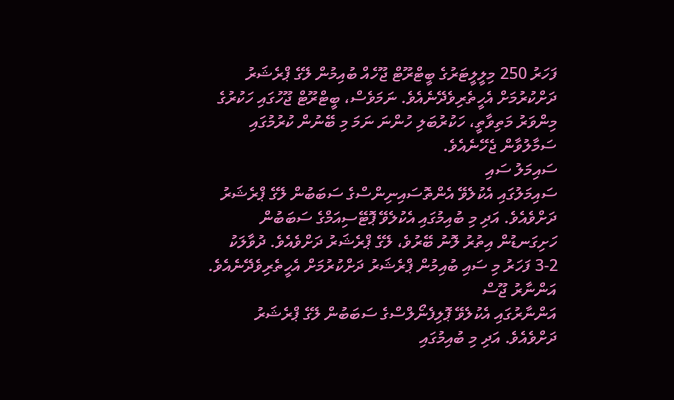ފަހަރު 250 މިލީލީޓަރުގެ ބީޓްރޫޓް ޖޫހެއް ބުއިމުން ލޭގެ ޕްރެޝަރު ދަށްކުރުމަށް އެހީތެރިވެދޭނެއެވެ. ނަމަވެސް، ބީޓްރޫޓް ޖޫހުގައި ހަކުރުގެ މިންވަރު މަތިވާތީ، ހަކުރުބަލި ހުންނަ ނަމަ މި ބޭނުން ކުރުމުގައި ސަމާލުވާން ޖެހޭނެއެވެ.
ސައިމަލު ސައި
ސައިމަލުގައި އެކުލެވޭ އެންތޮސައިނިންސްގެ ސަބަބުން ލޭގެ ޕްރެޝަރު ދަށްވެއެވެ. އަދި މި ބުއިމުގައި އެކުލެވޭ ޕޮޓޭސިއަމްގެ ސަބަބުން ހަށިގަނޑުން އިތުރު ލޮނު ބޭރުވެ، ލޭގެ ޕްރެޝަރު ދަށްވެއެވެ. ދުވާލަކު 2-3 ފަހަރު މި ސައި ބުއިމުން ޕްރެޝަރު ދަށްކުރުމަށް އެހީތެރިވެދޭނެއެވެ.
އަންނާރު ޖޫސް
އަންނާރުގައި އެކުލެވޭ ޕޮލިފެނޯލްސްގެ ސަބަބުން ލޭގެ ޕްރެޝަރު ދަށްވެއެވެ. އަދި މި ބުއިމުގައި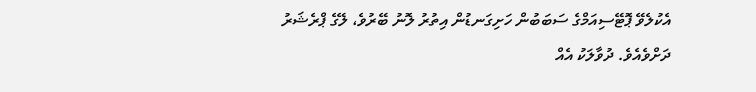އެކުލެވޭ ޕޮޓޭސިއަމްގެ ސަބަބުން ހަށިގަނޑުން އިތުރު ލޮނު ބޭރުވެ، ލޭގެ ޕްރެޝަރު ދަށްވެއެވެ. ދުވާލަކު އެއް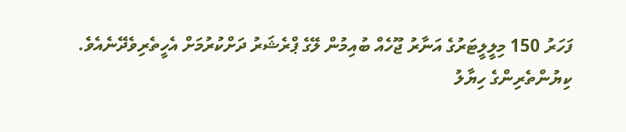ފަހަރު 150 މިލީލީޓަރުގެ އަނާރު ޖޫހެއް ބުއިމުން ލޭގެ ޕްރެޝަރު ދަށްކުރުމަށް އެހީތެރިވެދޭނެއެވެ.
ކިޔުންތެރިންގެ ހިޔާލު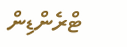ޓްރެންޑިން